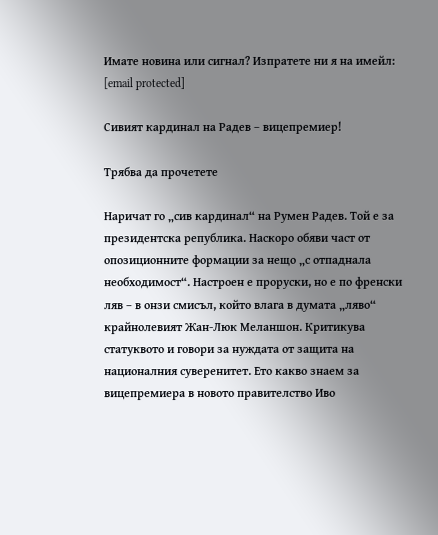Имате новина или сигнал? Изпратете ни я на имейл: [email protected]

Сивият кардинал на Радев – вицепремиер!

Трябва да прочетете

Наричат го „сив кардинал“ на Румен Радев. Той е за президентска република. Наскоро обяви част от опозиционните формации за нещо „с отпаднала необходимост“. Настроен е проруски, но е по френски ляв – в онзи смисъл, който влага в думата „ляво“ крайнолевият Жан-Люк Меланшон. Критикува статуквото и говори за нуждата от защита на националния суверенитет. Ето какво знаем за вицепремиера в новото правителство Иво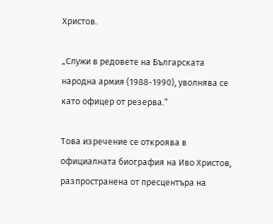Христов.

„Служи в редовете на Българската народна армия (1988-1990), уволнява се като офицер от резерва.“

Това изречение се откроява в официалната биография на Иво Христов, разпространена от пресцентъра на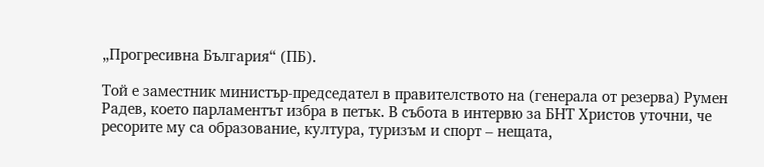„Прогресивна България“ (ПБ).

Той е заместник министър-председател в правителството на (генерала от резерва) Румен Радев, което парламентът избра в петък. В събота в интервю за БНТ Христов уточни, че ресорите му са образование, култура, туризъм и спорт – нещата,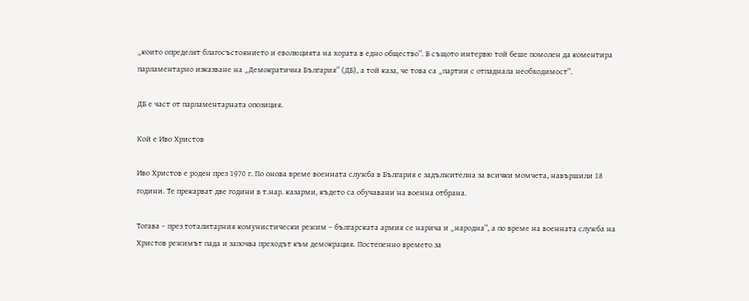„които определят благосъстоянието и еволюцията на хората в едно общество“. В същото интервю той беше помолен да коментира парламентарно изказване на „Демократична България“ (ДБ), а той каза, че това са „партии с отпаднала необходимост“.

ДБ е част от парламентарната опозиция.

Кой е Иво Христов

Иво Христов е роден през 1970 г. По онова време военната служба в България е задължителна за всички момчета, навършили 18 години. Те прекарват две години в т.нар. казарми, където са обучавани на военна отбрана.

Тогава – през тоталитарния комунистически режим – българската армия се нарича и „народна“, а по време на военната служба на Христов режимът пада и започва преходът към демокрация. Постепенно времето за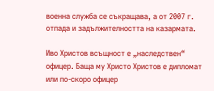военна служба се съкращава, а от 2007 г. отпада и задължителността на казармата.

Иво Христов всъщност е „наследствен“ офицер. Баща му Христо Христов е дипломат или по-скоро офицер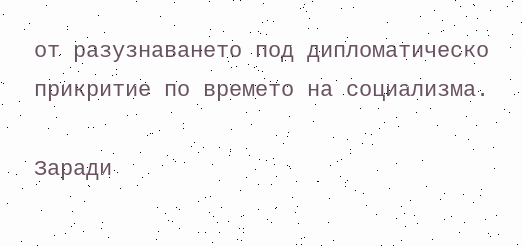от разузнаването под дипломатическо прикритие по времето на социализма.

Заради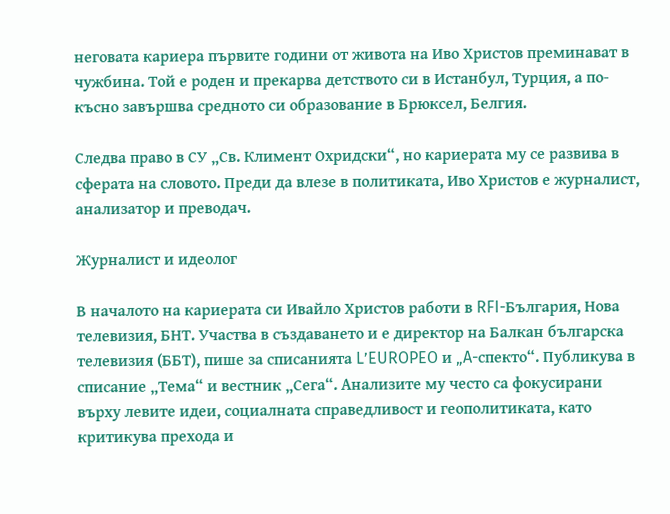неговата кариера първите години от живота на Иво Христов преминават в чужбина. Той е роден и прекарва детството си в Истанбул, Турция, а по-късно завършва средното си образование в Брюксел, Белгия.

Следва право в СУ „Св. Климент Охридски“, но кариерата му се развива в сферата на словото. Преди да влезе в политиката, Иво Христов е журналист, анализатор и преводач.

Журналист и идеолог

В началото на кариерата си Ивайло Христов работи в RFI-България, Нова телевизия, БНТ. Участва в създаването и е директор на Балкан българска телевизия (ББТ), пише за списанията L’EUROPEO и „A-спекто“. Публикува в списание „Тема“ и вестник „Сега“. Анализите му често са фокусирани върху левите идеи, социалната справедливост и геополитиката, като критикува прехода и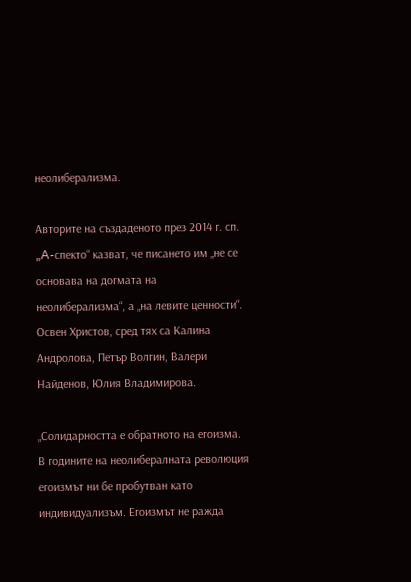неолиберализма.

Авторите на създаденото през 2014 г. сп. „A-спекто“ казват, че писането им „не се основава на догмата на неолиберализма“, а „на левите ценности“. Освен Христов, сред тях са Калина Андролова, Петър Волгин, Валери Найденов, Юлия Владимирова.

„Солидарността е обратното на егоизма. В годините на неолибералната революция егоизмът ни бе пробутван като индивидуализъм. Егоизмът не ражда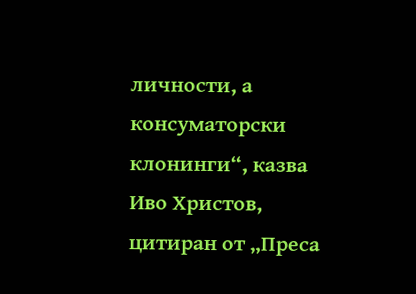личности, а консуматорски клонинги“, казва Иво Христов, цитиран от „Преса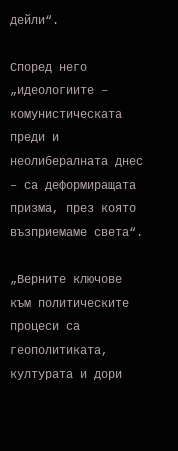дейли“.

Според него „идеологиите – комунистическата преди и неолибералната днес – са деформиращата призма, през която възприемаме света“.

„Верните ключове към политическите процеси са геополитиката, културата и дори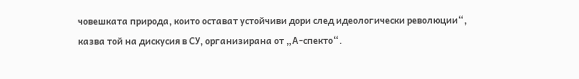човешката природа, които остават устойчиви дори след идеологически революции“, казва той на дискусия в СУ, организирана от „А-спекто“.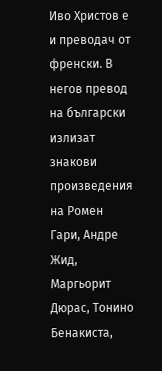Иво Христов е и преводач от френски. В негов превод на български излизат знакови произведения на Ромен Гари, Андре Жид, Маргьорит Дюрас, Тонино Бенакиста,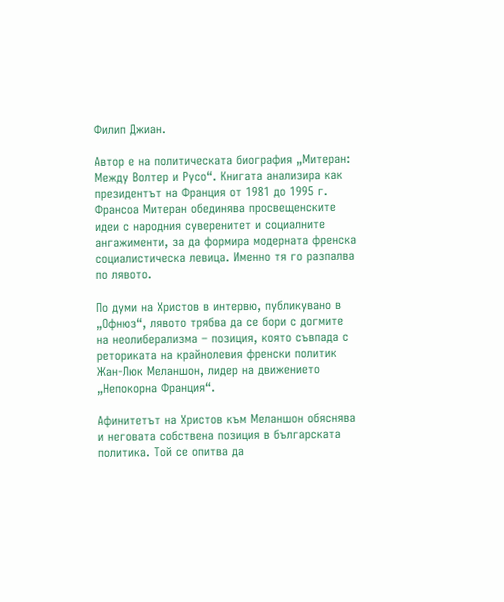Филип Джиан.

Автор е на политическата биография „Митеран: Между Волтер и Русо“. Книгата анализира как президентът на Франция от 1981 до 1995 г. Франсоа Митеран обединява просвещенските идеи с народния суверенитет и социалните ангажименти, за да формира модерната френска социалистическа левица. Именно тя го разпалва по лявото.

По думи на Христов в интервю, публикувано в „Офнюз“, лявото трябва да се бори с догмите на неолиберализма – позиция, която съвпада с реториката на крайнолевия френски политик Жан-Люк Меланшон, лидер на движението „Непокорна Франция“.

Афинитетът на Христов към Меланшон обяснява и неговата собствена позиция в българската политика. Той се опитва да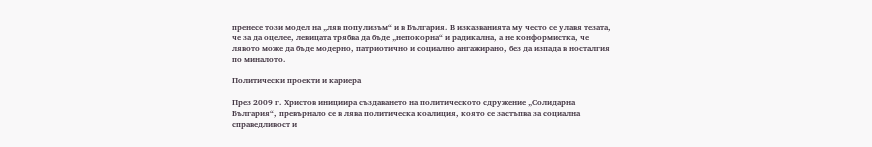пренесе този модел на „ляв популизъм“ и в България. В изказванията му често се улавя тезата, че за да оцелее, левицата трябва да бъде „непокорна“ и радикална, а не конформистка, че лявото може да бъде модерно, патриотично и социално ангажирано, без да изпада в носталгия по миналото.

Политически проекти и кариера

През 2009 г. Христов инициира създаването на политическото сдружение „Солидарна България“, превърнало се в лява политическа коалиция, която се застъпва за социална справедливост и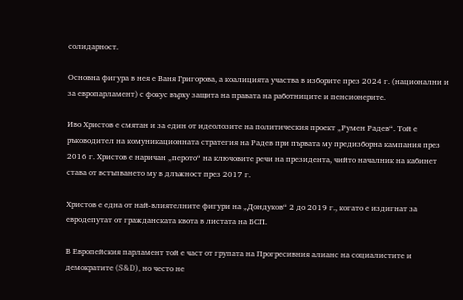солидарност.

Основна фигура в нея е Ваня Григорова, а коалицията участва в изборите през 2024 г. (национални и за европарламент) с фокус върху защита на правата на работниците и пенсионерите.

Иво Христов е смятан и за един от идеолозите на политическия проект „Румен Радев“. Той е ръководител на комуникационната стратегия на Радев при първата му предизборна кампания през 2016 г. Христов е наричан „перото“ на ключовите речи на президента, чийто началник на кабинет става от встъпването му в длъжност през 2017 г.

Христов е една от най-влиятелните фигури на „Дондуков“ 2 до 2019 г., когато е издигнат за евродепутат от гражданската квота в листата на БСП.

В Европейския парламент той е част от групата на Прогресивния алианс на социалистите и демократите (S&D), но често не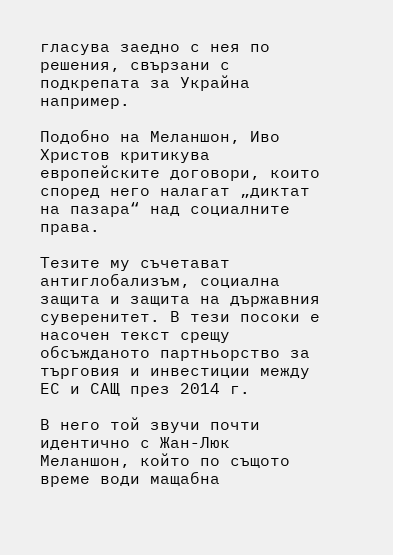гласува заедно с нея по решения, свързани с подкрепата за Украйна например.

Подобно на Меланшон, Иво Христов критикува европейските договори, които според него налагат „диктат на пазара“ над социалните права.

Тезите му съчетават антиглобализъм, социална защита и защита на държавния суверенитет. В тези посоки е насочен текст срещу обсъжданото партньорство за търговия и инвестиции между ЕС и САЩ през 2014 г.

В него той звучи почти идентично с Жан-Люк Меланшон, който по същото време води мащабна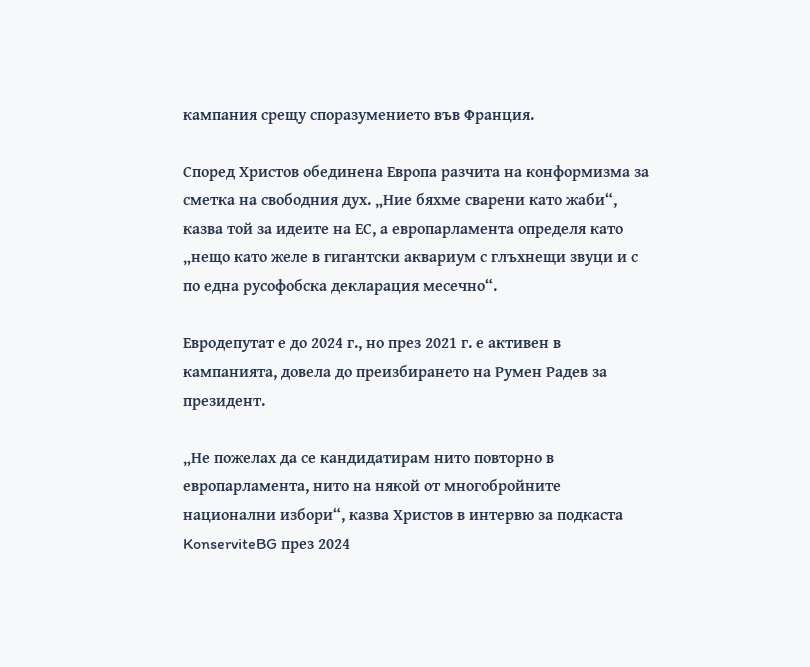кампания срещу споразумението във Франция.

Според Христов обединена Европа разчита на конформизма за сметка на свободния дух. „Ние бяхме сварени като жаби“, казва той за идеите на ЕС, а европарламента определя като „нещо като желе в гигантски аквариум с глъхнещи звуци и с по една русофобска декларация месечно“.

Евродепутат е до 2024 г., но през 2021 г. е активен в кампанията, довела до преизбирането на Румен Радев за президент.

„Не пожелах да се кандидатирам нито повторно в европарламента, нито на някой от многобройните национални избори“, казва Христов в интервю за подкаста KonserviteBG през 2024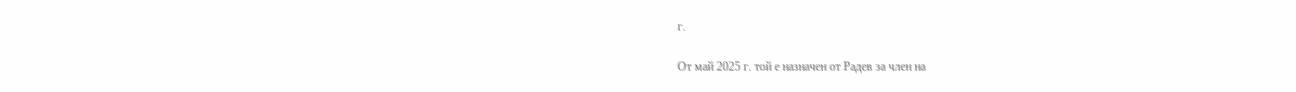г.

От май 2025 г. той е назначен от Радев за член на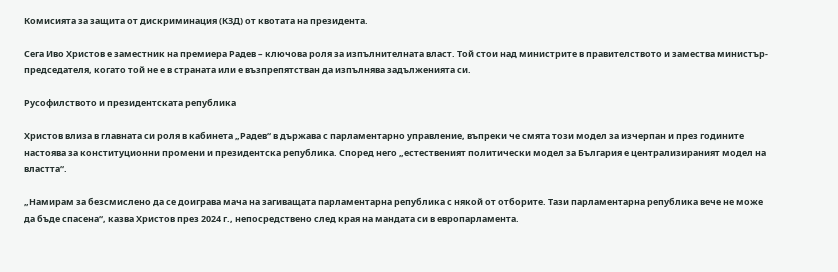Комисията за защита от дискриминация (КЗД) от квотата на президента.

Сега Иво Христов е заместник на премиера Радев – ключова роля за изпълнителната власт. Той стои над министрите в правителството и замества министър-председателя, когато той не е в страната или е възпрепятстван да изпълнява задълженията си.

Русофилството и президентската република

Христов влиза в главната си роля в кабинета „Радев“ в държава с парламентарно управление, въпреки че смята този модел за изчерпан и през годините настоява за конституционни промени и президентска република. Според него „естественият политически модел за България е централизираният модел на властта“.

„Намирам за безсмислено да се доиграва мача на загиващата парламентарна република с някой от отборите. Тази парламентарна република вече не може да бъде спасена“, казва Христов през 2024 г., непосредствено след края на мандата си в европарламента.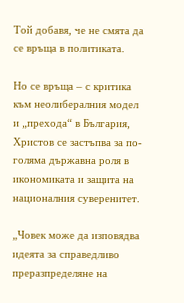Той добавя, че не смята да се връща в политиката.

Но се връща – с критика към неолибералния модел и „прехода“ в България, Христов се застъпва за по-голяма държавна роля в икономиката и защита на националния суверенитет.

„Човек може да изповядва идеята за справедливо преразпределяне на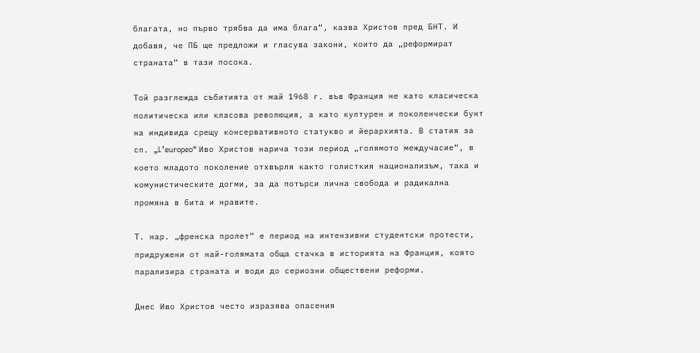благата, но първо трябва да има блага“, казва Христов пред БНТ. И добавя, че ПБ ще предложи и гласува закони, които да „реформират страната“ в тази посока.

Той разглежда събитията от май 1968 г. във Франция не като класическа политическа или класова революция, а като културен и поколенчески бунт на индивида срещу консервативното статукво и йерархията. В статия за сп. „L’europeo“ Иво Христов нарича този период „голямото междучасие“, в което младото поколение отхвърля както голисткия национализъм, така и комунистическите догми, за да потърси лична свобода и радикална промяна в бита и нравите.

Т. нар. „френска пролет“ е период на интензивни студентски протести, придружени от най-голямата обща стачка в историята на Франция, която парализира страната и води до сериозни обществени реформи.

Днес Иво Христов често изразява опасения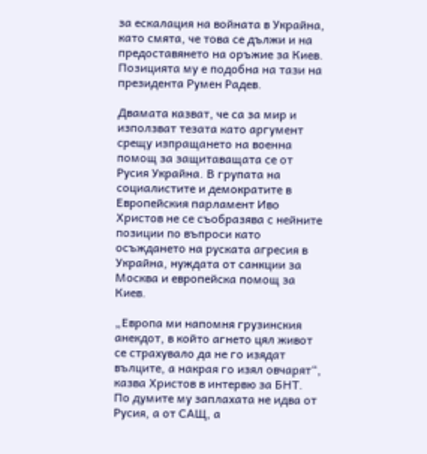за ескалация на войната в Украйна, като смята, че това се дължи и на предоставянето на оръжие за Киев. Позицията му е подобна на тази на президента Румен Радев.

Двамата казват, че са за мир и използват тезата като аргумент срещу изпращането на военна помощ за защитаващата се от Русия Украйна. В групата на социалистите и демократите в Европейския парламент Иво Христов не се съобразява с нейните позиции по въпроси като осъждането на руската агресия в Украйна, нуждата от санкции за Москва и европейска помощ за Киев.

„Европа ми напомня грузинския анекдот, в който агнето цял живот се страхувало да не го изядат вълците, а накрая го изял овчарят“, казва Христов в интервю за БНТ. По думите му заплахата не идва от Русия, а от САЩ, а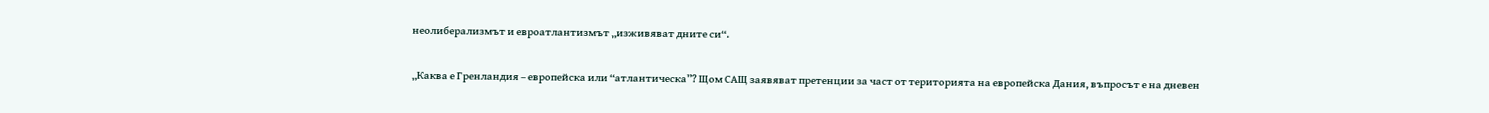неолиберализмът и евроатлантизмът „изживяват дните си“.

„Каква е Гренландия – европейска или “атлантическа”? Щом САЩ заявяват претенции за част от територията на европейска Дания, въпросът е на дневен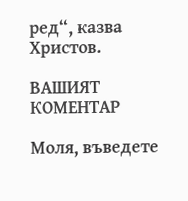ред“, казва Христов.

ВАШИЯТ КОМЕНТАР

Моля, въведете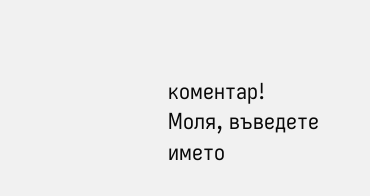коментар!
Моля, въведете името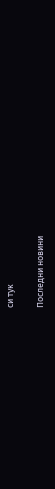си тук

Последни новини